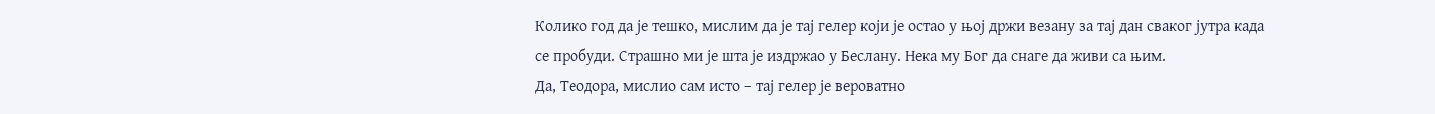Колико год да је тешко, мислим да је тај гелер који је остао у њој држи везану за тај дан сваког јутра када се пробуди. Страшно ми је шта је издржао у Беслану. Нека му Бог да снаге да живи са њим.
Да, Теодора, мислио сам исто – тај гелер је вероватно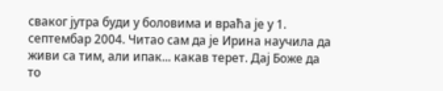сваког јутра буди у боловима и враћа је у 1. септембар 2004. Читао сам да је Ирина научила да живи са тим, али ипак... какав терет. Дај Боже да то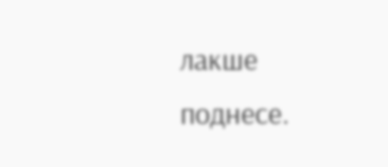лакше поднесе.